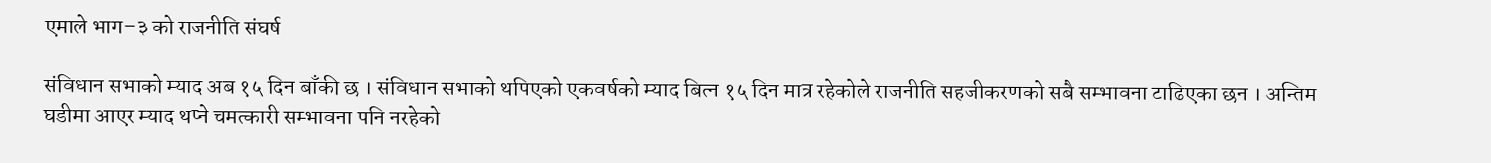एमाले भाग–३ को राजनीति संघर्ष

संविधान सभाको म्याद अब १५ दिन बाँकी छ । संविधान सभाको थपिएको एकवर्षको म्याद बित्न १५ दिन मात्र रहेकोले राजनीति सहजीकरणको सबै सम्भावना टाढिएका छन । अन्तिम घडीमा आएर म्याद थप्ने चमत्कारी सम्भावना पनि नरहेको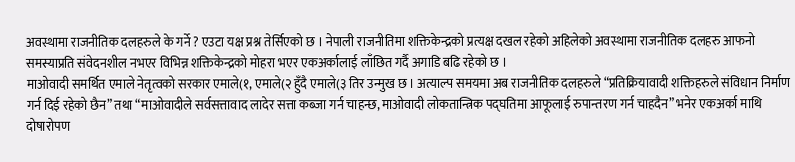अवस्थामा राजनीतिक दलहरुले के गर्ने ? एउटा यक्ष प्रश्न तेर्सिएको छ । नेपाली राजनीतिमा शक्तिकेन्द्रको प्रत्यक्ष दखल रहेको अहिलेको अवस्थामा राजनीतिक दलहरु आफनो समस्याप्रति संवेदनशील नभएर विभिन्न शक्तिकेन्द्रको मोहरा भएर एकअर्कालाई लाँछित गर्दै अगाडि बढि रहेको छ ।
माओवादी समर्थित एमाले नेतृत्वको सरकार एमाले(१, एमाले(२ हुँदै एमाले(३ तिर उन्मुख छ । अत्याल्प समयमा अब राजनीतिक दलहरुले “प्रतिक्रियावादी शक्तिहरुले संविधान निर्माण गर्न दिई रहेको छैन” तथा “माओवादीले सर्वसत्तावाद लादेर सत्ता कब्जा गर्न चाहन्छ, माओवादी लोकतान्त्रिक पद्घतिमा आफूलाई रुपान्तरण गर्न चाहदैन” भनेर एकअर्का माथि दोषारोपण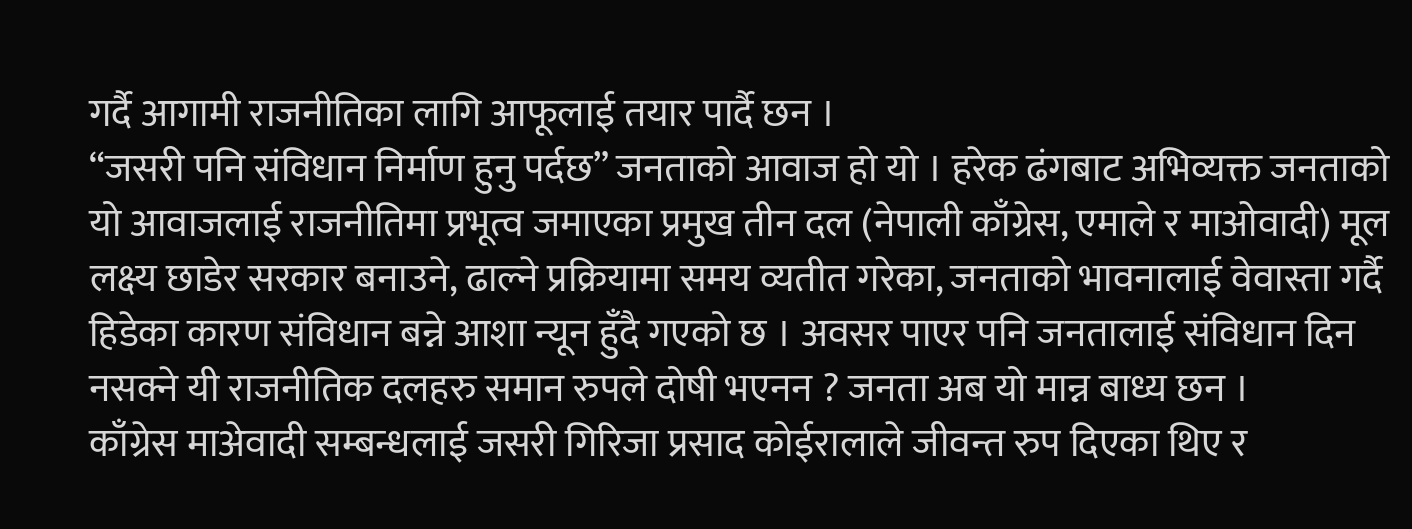गर्दै आगामी राजनीतिका लागि आफूलाई तयार पार्दै छन ।
“जसरी पनि संविधान निर्माण हुनु पर्दछ” जनताको आवाज हो यो । हरेक ढंगबाट अभिव्यक्त जनताको यो आवाजलाई राजनीतिमा प्रभूत्व जमाएका प्रमुख तीन दल (नेपाली काँग्रेस, एमाले र माओवादी) मूल लक्ष्य छाडेर सरकार बनाउने, ढाल्ने प्रक्रियामा समय व्यतीत गरेका, जनताको भावनालाई वेवास्ता गर्दै हिडेका कारण संविधान बन्ने आशा न्यून हुँदै गएको छ । अवसर पाएर पनि जनतालाई संविधान दिन नसक्ने यी राजनीतिक दलहरु समान रुपले दोषी भएनन ? जनता अब यो मान्न बाध्य छन ।
काँग्रेस माअेवादी सम्बन्धलाई जसरी गिरिजा प्रसाद कोईरालाले जीवन्त रुप दिएका थिए र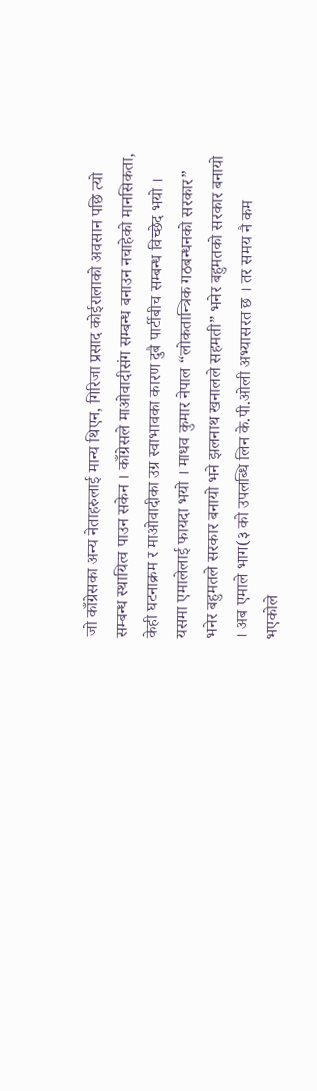जो काँग्रेसका अन्य नेताहरुलाई मान्य थिएन, गिरिजा प्रसाद कोईरालाको अवसान पछि त्यो सम्बन्ध स्थायित्व पाउन सकेन । काँग्रेसले माओवादीसंग सम्बन्ध बनाउन नचाहेको मानसिकता, केही घटनाक्रम र माओवादीका उग्र स्वाभावका कारण दुबै पार्टीबीच सम्बन्ध विच्छेद भयो । यसमा एमालेलाई फायदा भयो । माधव कुमार नेपाल “लोकतान्त्रिक गठबन्धनको सरकार” भनेर बहुमतले सरकार बनायो भने झलनाथ खनालले सहमती” भनेर बहुमतको सरकार बनायो । अब एमाले भाग(३ को उपलब्धि लिन के.पी.ओली अभ्यासरत छ । तर समय नै कम भएकोले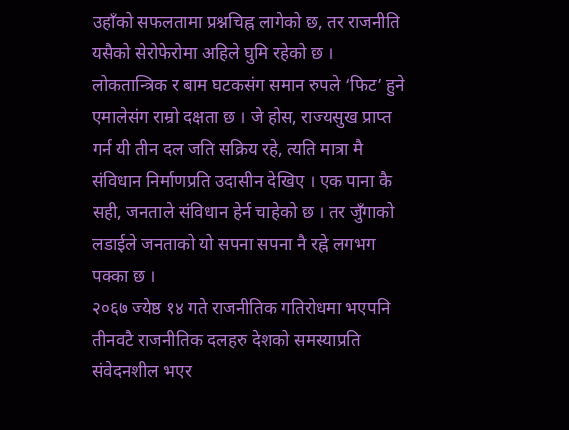उहाँको सफलतामा प्रश्नचिह्न लागेको छ, तर राजनीति यसैको सेरोफेरोमा अहिले घुमि रहेको छ । लोकतान्त्रिक र बाम घटकसंग समान रुपले ‘फिट’ हुने एमालेसंग राम्रो दक्षता छ । जे होस, राज्यसुख प्राप्त गर्न यी तीन दल जति सक्रिय रहे, त्यति मात्रा मै संविधान निर्माणप्रति उदासीन देखिए । एक पाना कै सही, जनताले संविधान हेर्न चाहेको छ । तर जुँगाको लडाईले जनताको यो सपना सपना नै रह्ने लगभग पक्का छ ।
२०६७ ज्येष्ठ १४ गते राजनीतिक गतिरोधमा भएपनि तीनवटै राजनीतिक दलहरु देशको समस्याप्रति संवेदनशील भएर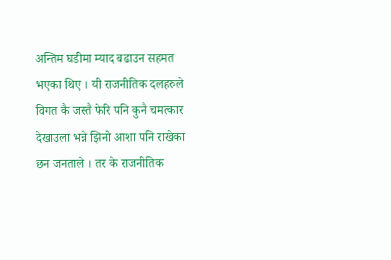अन्तिम घडीमा म्याद बढाउन सहमत भएका थिए । यी राजनीतिक दलहरुले विगत कै जस्तै फेरि पनि कुनै चमत्कार देखाउला भन्ने झिनो आशा पनि राखेका छन जनताले । तर के राजनीतिक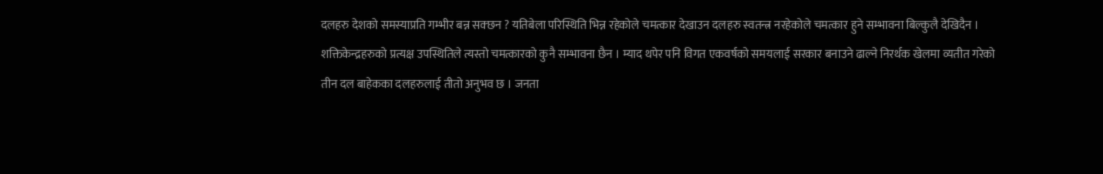दलहरु देशको समस्याप्रति गम्भीर बन्न सक्छन ? यतिबेला परिस्थिति भिन्न रहेकोले चमत्कार देखाउन दलहरु स्वतन्त्र नरहेकोले चमत्कार हुने सम्भावना बिल्कुलै देखिदैन । शक्तिकेन्द्रहरुको प्रत्यक्ष उपस्थितिले त्यस्तो चमत्कारको कुनै सम्भावना छैन । म्याद थपेर पनि विगत एकवर्षको समयलाई सरकार बनाउने ढाल्ने निरर्थक खेलमा व्यतीत गरेको तीन दल बाहेकका दलहरुलाई तीतो अनुभव छ । जनता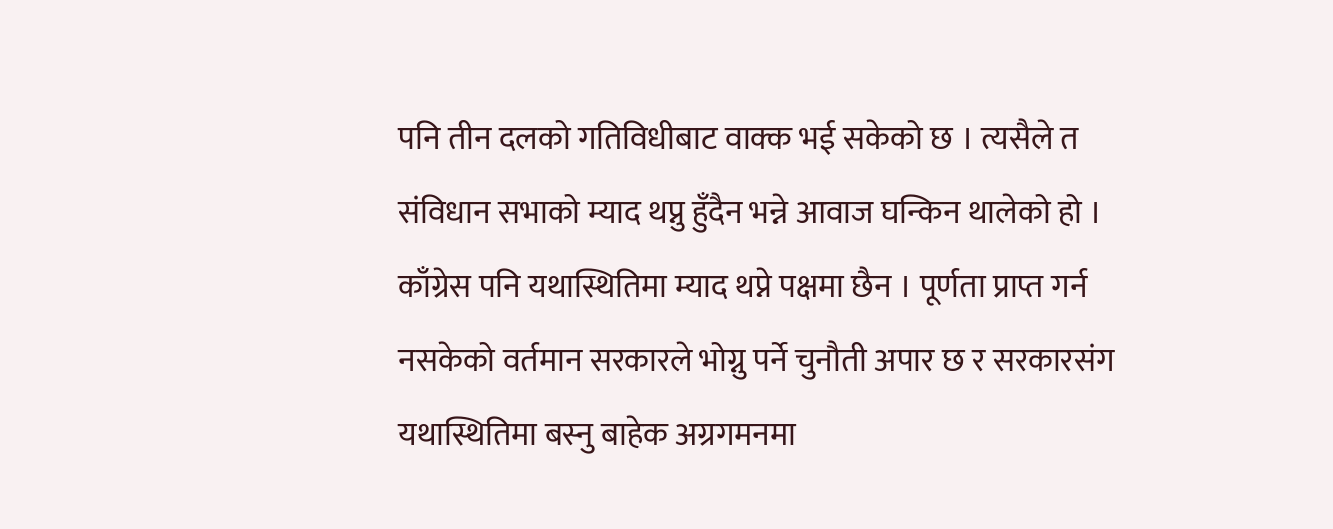पनि तीन दलको गतिविधीबाट वाक्क भई सकेको छ । त्यसैले त संविधान सभाको म्याद थप्नु हुँदैन भन्ने आवाज घन्किन थालेको हो । काँग्रेस पनि यथास्थितिमा म्याद थप्ने पक्षमा छैन । पूर्णता प्राप्त गर्न नसकेको वर्तमान सरकारले भोग्नु पर्ने चुनौती अपार छ र सरकारसंग यथास्थितिमा बस्नु बाहेक अग्रगमनमा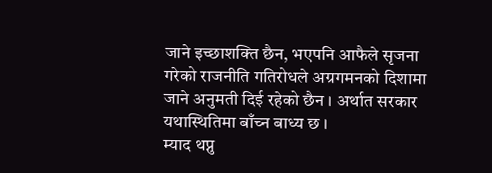जाने इच्छाशक्ति छैन, भएपनि आफैले सृजना गरेको राजनीति गतिरोधले अग्रगमनको दिशामा जाने अनुमती दिई रहेको छैन । अर्थात सरकार यथास्थितिमा बाँच्न बाध्य छ ।
म्याद थप्नु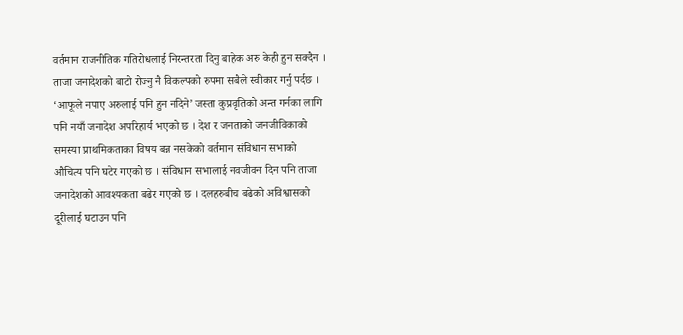वर्तमान राजनीतिक गतिरोधलाई निरन्तरता दिनु बाहेक अरु केही हुन सक्दैन । ताजा जनादेशको बाटो रोज्नु नै विकल्पको रुपमा सबैले स्वीकार गर्नु पर्दछ । ‘आफूले नपाए अरुलाई पनि हुन नदिने’ जस्ता कुप्रवृतिको अन्त गर्नका लागि पनि नयाँ जनादेश अपरिहार्य भएको छ । देश र जनताको जनजीविकाको समस्या प्राथमिकताका विषय बन्न नसकेको वर्तमान संविधान सभाको औचित्य पनि घटेर गएको छ । संविधान सभालाई नवजीवन दिन पनि ताजा जनादेशको आवश्यकता बढेर गएको छ । दलहरुबीच बढेको अविश्वासको दूरीलाई घटाउन पनि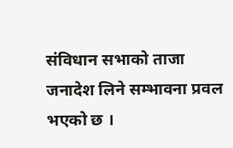संविधान सभाको ताजा जनादेश लिने सम्भावना प्रवल भएको छ ।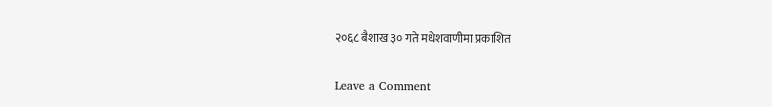२०६८ बैशाख ३० गते मधेशवाणीमा प्रकाशित

Leave a Comment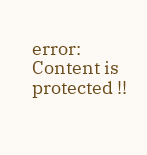error: Content is protected !!